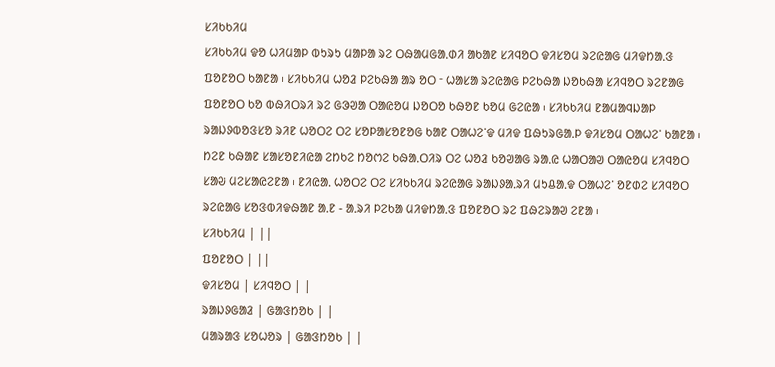ᱥᱤᱠᱠᱤᱢ
ᱥᱤᱠᱠᱤᱢ ᱫᱚ ᱦᱤᱢᱟᱞ ᱵᱩᱨᱩ ᱢᱟᱞᱟ ᱨᱮ ᱛᱷᱟᱢᱜᱟᱹᱰᱤ ᱟᱠᱟᱱ ᱥᱤᱧᱚᱛ ᱫᱤᱥᱚᱢ ᱨᱮᱭᱟᱜ ᱢᱤᱫᱴᱟᱹᱝ ᱯᱚᱱᱚᱛ ᱠᱟᱱᱟ ᱾ ᱥᱤᱠᱠᱤᱢ ᱦᱚᱲ ᱞᱮᱠᱷᱟ ᱟᱨ ᱚᱛ ᱼ ᱦᱟᱥᱟ ᱨᱮᱭᱟᱜ ᱞᱮᱠᱷᱟ ᱡᱚᱠᱷᱟ ᱥᱤᱧᱚᱛ ᱨᱮᱱᱟᱜ ᱯᱚᱱᱚᱛ ᱠᱚ ᱵᱷᱤᱛᱨᱤ ᱨᱮ ᱜᱳᱣᱟ ᱛᱟᱭᱚᱢ ᱡᱚᱛᱚ ᱠᱷᱚᱱ ᱠᱚᱢ ᱜᱮᱭᱟ ᱾ ᱥᱤᱠᱠᱤᱢ ᱱᱟᱢᱟᱧᱡᱟᱞ ᱨᱟᱡᱽᱵᱚᱝᱥᱚ ᱨᱤᱱ ᱦᱚᱛᱮ ᱛᱮ ᱥᱚᱞᱟᱥᱚᱱᱚᱜ ᱠᱟᱱ ᱛᱟᱦᱮᱸᱫ ᱢᱤᱫ ᱯᱷᱩᱨᱜᱟᱹᱞ ᱫᱤᱥᱚᱢ ᱛᱟᱦᱮᱸ ᱠᱟᱱᱟ ᱾ ᱴᱮᱱ ᱠᱷᱟᱱ ᱥᱟᱥᱚᱱᱤᱭᱟ ᱮᱴᱠᱮ ᱴᱚᱬᱮ ᱠᱷᱟᱹᱛᱤᱨ ᱛᱮ ᱦᱚᱲ ᱠᱚᱣᱟᱜ ᱨᱟᱹᱭ ᱦᱟᱛᱟᱣ ᱛᱟᱭᱚᱢ ᱥᱤᱧᱚᱛ ᱥᱟᱶ ᱢᱮᱥᱟᱭᱮᱱᱟ ᱾ ᱱᱤᱭᱟᱹ ᱦᱚᱛᱮ ᱛᱮ ᱥᱤᱠᱠᱤᱢ ᱨᱮᱭᱟᱜ ᱨᱟᱡᱽᱟᱹᱨᱤ ᱢᱩᱪᱟᱹᱫ ᱛᱟᱦᱮᱸ ᱚᱱᱰᱮ ᱥᱤᱧᱚᱛ ᱨᱮᱭᱟᱜ ᱥᱚᱝᱵᱤᱫᱷᱟᱱ ᱟᱹᱱ - ᱟᱹᱨᱤ ᱞᱮᱠᱟ ᱢᱤᱫᱴᱟᱹᱝ ᱯᱚᱱᱚᱛ ᱨᱮ ᱯᱷᱮᱨᱟᱣ ᱮᱱᱟ ᱾
ᱥᱤᱠᱠᱤᱢ | ||
ᱯᱚᱱᱚᱛ | ||
ᱫᱤᱥᱚᱢ | ᱥᱤᱧᱚᱛ | |
ᱨᱟᱡᱽᱜᱟᱲ | ᱜᱟᱝᱴᱚᱠ | |
ᱢᱟᱨᱟᱝ ᱥᱚᱦᱚᱨ | ᱜᱟᱝᱴᱚᱠ | |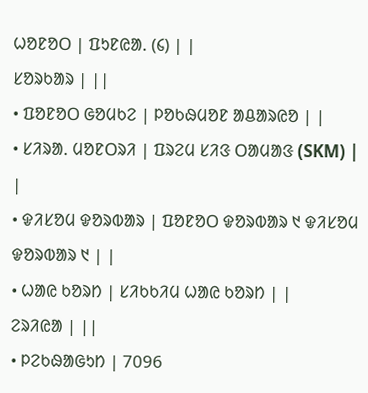ᱦᱚᱱᱚᱛ | ᱯᱩᱱᱭᱟᱹ (᱔) | |
ᱥᱚᱨᱠᱟᱨ | ||
• ᱯᱚᱱᱚᱛ ᱜᱚᱢᱠᱮ | ᱞᱚᱠᱷᱢᱚᱱ ᱟᱪᱟᱨᱭᱚ | |
• ᱥᱤᱨᱟᱹ ᱢᱚᱱᱛᱨᱤ | ᱯᱨᱮᱢ ᱥᱤᱝ ᱛᱟᱢᱟᱝ (SKM) | |
• ᱫᱤᱥᱚᱢ ᱫᱚᱨᱵᱟᱨ | ᱯᱚᱱᱚᱛ ᱫᱚᱨᱵᱟᱨ ᱑ ᱫᱤᱥᱚᱢ ᱫᱚᱨᱵᱟᱨ ᱑ | |
• ᱦᱟᱭ ᱠᱚᱨᱴ | ᱥᱤᱠᱠᱤᱢ ᱦᱟᱭ ᱠᱚᱨᱴ | |
ᱮᱨᱤᱭᱟ | ||
• ᱞᱮᱠᱷᱟᱜᱩᱴ | 7096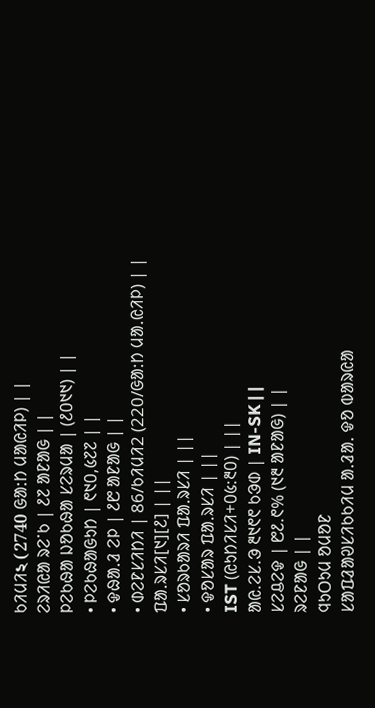ᱠᱤᱢᱤ২ (2740 ᱜᱟᱺᱴ ᱢᱟᱭᱤᱞ) | |
ᱮᱨᱤᱭᱟ ᱨᱮᱸᱠ | ᱒᱗ ᱟᱱᱟᱜ | |
ᱞᱮᱠᱷᱟ ᱡᱚᱠᱷᱟ ᱥᱮᱨᱢᱟ | (᱒᱐᱑᱑) | |
• ᱞᱮᱠᱷᱟᱜᱩᱴ | ᱖᱑᱐,᱕᱗᱗ | |
• ᱫᱷᱟᱹᱲ ᱮᱞ | ᱒᱘ ᱟᱱᱟᱜ | |
• ᱰᱮᱱᱥᱤᱴᱤ | 86/ᱠᱤᱢᱤ2 (220/ᱜᱟᱺᱴ ᱢᱟᱹᱭᱤᱞ) | |
ᱯᱟᱹᱨᱥᱤ[᱑][᱒] | ||
• ᱥᱚᱨᱠᱟᱨᱤ ᱯᱟᱹᱨᱥᱤ | ||
• ᱫᱚᱥᱟᱨ ᱯᱟᱹᱨᱥᱤ | ||
IST (ᱭᱩᱴᱤᱥᱤ+᱐᱕:᱓᱐) | ||
ᱟᱭ.ᱮᱥ.ᱳ ᱓᱑᱖᱖ ᱠᱳᱰ | IN-SK | |
ᱥᱮᱪᱮᱫ | ᱘᱒.᱖% (᱑᱓ ᱟᱱᱟᱜ) | |
ᱨᱮᱱᱟᱜ | |
ᱧᱩᱛᱩᱢ ᱚᱢᱚᱱ
ᱥᱟᱯᱲᱟᱣᱥᱤᱠᱠᱤᱢ ᱟᱹᱲᱟᱹ ᱫᱚ ᱵᱟᱨᱭᱟ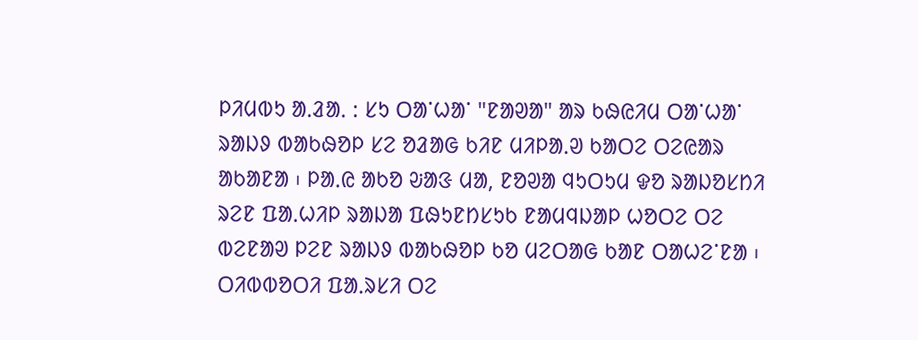ᱞᱤᱢᱵᱩ ᱟᱹᱲᱟᱹ : ᱥᱩ ᱛᱟᱸᱦᱟᱸ "ᱱᱟᱣᱟ" ᱟᱨ ᱠᱷᱭᱤᱢ ᱛᱟᱸᱦᱟᱸ ᱨᱟᱡᱽ ᱵᱟᱠᱷᱚᱞ ᱥᱮ ᱚᱲᱟᱜ ᱠᱤᱱ ᱢᱤᱞᱟᱹᱣ ᱠᱟᱛᱮ ᱛᱮᱭᱟᱨ ᱟᱠᱟᱱᱟ ᱾ ᱞᱟᱹᱭ ᱟᱠᱚ ᱶᱟᱝ ᱢᱟ, ᱱᱚᱣᱟ ᱧᱩᱛᱩᱢ ᱫᱚ ᱨᱟᱡᱚᱥᱴᱤ ᱨᱮᱱ ᱯᱟᱹᱦᱤᱞ ᱨᱟᱡᱟ ᱯᱷᱩᱱᱴᱥᱩᱠ ᱱᱟᱢᱧᱡᱟᱞ ᱦᱚᱛᱮ ᱛᱮ ᱵᱮᱱᱟᱣ ᱞᱮᱱ ᱨᱟᱡᱽ ᱵᱟᱠᱷᱚᱞ ᱠᱚ ᱢᱮᱛᱟᱜ ᱠᱟᱱ ᱛᱟᱦᱮᱸᱱᱟ ᱾ ᱛᱤᱵᱵᱚᱛᱤ ᱯᱟᱹᱨᱥᱤ ᱛᱮ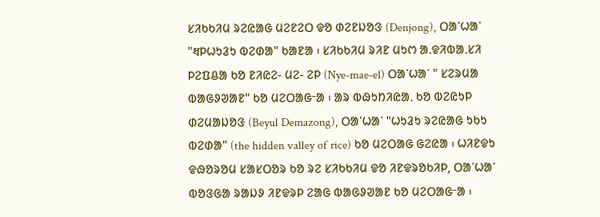ᱥᱤᱠᱠᱤᱢ ᱨᱮᱭᱟᱜ ᱢᱮᱱᱮᱛ ᱫᱚ ᱰᱮᱱᱡᱚᱝ (Denjong), ᱛᱟᱸᱦᱟᱸ "ধᱞᱦᱩᱲᱩ ᱵᱮᱰᱟ" ᱠᱟᱱᱟ ᱾ ᱥᱤᱠᱠᱤᱢ ᱨᱤᱱ ᱢᱩᱬ ᱟᱹᱫᱤᱵᱟᱹᱥᱤ ᱞᱮᱯᱪᱟ ᱠᱚ ᱱᱤᱭᱮ- ᱢᱮ- ᱮᱞ (Nye-mae-el) ᱛᱟᱸᱦᱟᱸ " ᱥᱮᱨᱢᱟ ᱵᱟᱜᱽᱣᱟᱱ" ᱠᱚ ᱢᱮᱛᱟᱜᱼᱟ ᱾ ᱟᱨ ᱵᱷᱩᱴᱤᱭᱟᱹ ᱠᱚ ᱵᱮᱭᱩᱞ ᱰᱮᱢᱟᱡᱚᱝ (Beyul Demazong), ᱛᱟᱸᱦᱟᱸ "ᱦᱩᱲᱩ ᱨᱮᱭᱟᱜ ᱩᱠᱩ ᱵᱮᱰᱟ" (the hidden valley of rice) ᱠᱚ ᱢᱮᱛᱟᱜ ᱜᱮᱭᱟ ᱾ ᱦᱤᱱᱫᱩ ᱫᱷᱚᱨᱚᱢ ᱥᱟᱥᱛᱚᱨ ᱠᱚ ᱨᱮ ᱥᱤᱠᱠᱤᱢ ᱫᱚ ᱤᱱᱫᱨᱚᱠᱤᱞ, ᱛᱟᱸᱦᱟᱸ ᱵᱚᱝᱜᱟ ᱨᱟᱡᱽ ᱤᱱᱫᱨᱞ ᱮᱟᱜ ᱵᱟᱜᱽᱣᱟᱱ ᱠᱚ ᱢᱮᱛᱟᱜᱼᱟ ᱾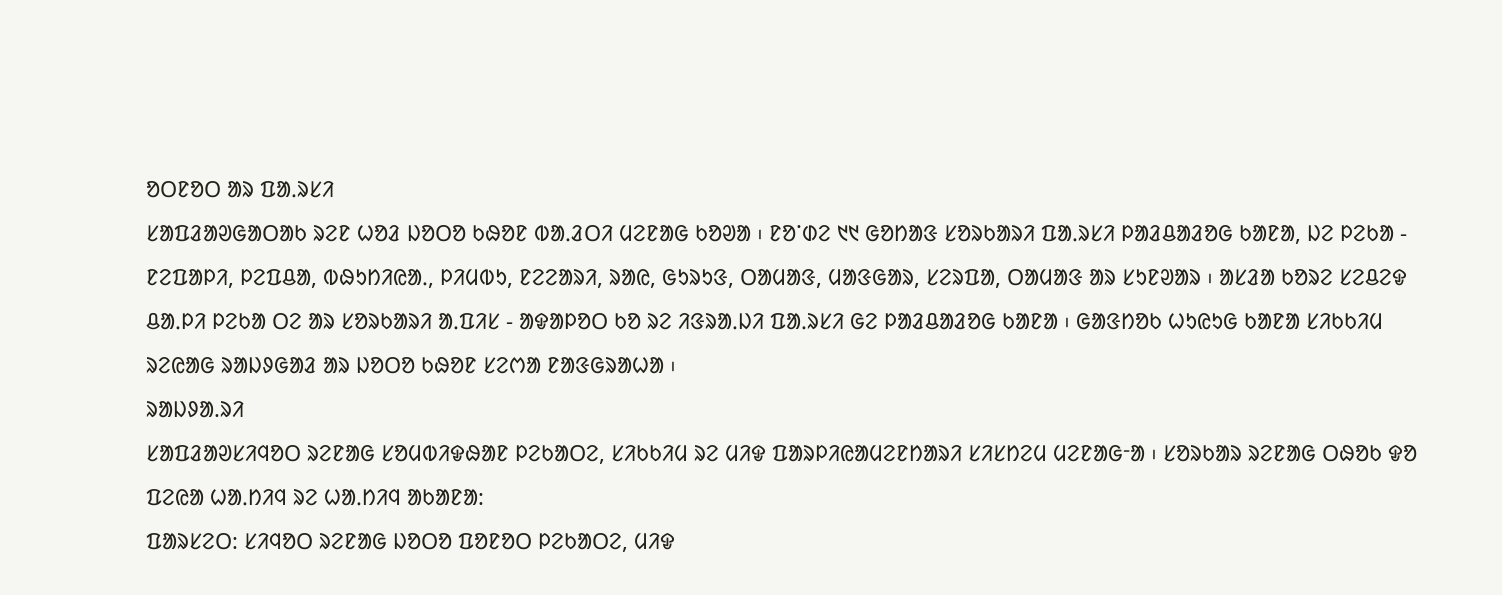ᱚᱛᱱᱚᱛ ᱟᱨ ᱯᱟᱹᱨᱥᱤ
ᱥᱟᱯᱲᱟᱣᱜᱟᱛᱟᱠ ᱨᱮᱱ ᱦᱚᱲ ᱡᱚᱛᱚ ᱠᱷᱚᱱ ᱵᱟᱹᱲᱛᱤ ᱢᱮᱱᱟᱜ ᱠᱚᱣᱟ ᱾ ᱱᱚᱸᱰᱮ ᱑᱑ ᱜᱚᱴᱟᱝ ᱥᱚᱨᱠᱟᱨᱤ ᱯᱟᱹᱨᱥᱤ ᱞᱟᱲᱪᱟᱲᱚᱜ ᱠᱟᱱᱟ, ᱡᱮ ᱞᱮᱠᱟ - ᱱᱮᱯᱟᱞᱤ, ᱞᱮᱯᱪᱟ, ᱵᱷᱩᱴᱤᱭᱟᱹ, ᱞᱤᱢᱵᱩ, ᱱᱮᱮᱟᱨᱤ, ᱨᱟᱭ, ᱜᱩᱨᱩᱝ, ᱛᱟᱢᱟᱝ, ᱢᱟᱝᱜᱟᱨ, ᱥᱮᱨᱯᱟ, ᱛᱟᱢᱟᱝ ᱟᱨ ᱥᱩᱱᱣᱟᱨ ᱾ ᱟᱥᱲᱟ ᱠᱚᱨᱮ ᱥᱮᱪᱮᱫ ᱪᱟᱹᱞᱤ ᱞᱮᱠᱟ ᱛᱮ ᱟᱨ ᱥᱚᱨᱠᱟᱨᱤ ᱟᱹᱯᱤᱥ - ᱟᱫᱟᱞᱚᱛ ᱠᱚ ᱨᱮ ᱤᱝᱨᱟᱹᱡᱤ ᱯᱟᱹᱨᱥᱤ ᱜᱮ ᱞᱟᱲᱪᱟᱲᱚᱜ ᱠᱟᱱᱟ ᱾ ᱜᱟᱝᱴᱚᱠ ᱦᱩᱭᱩᱜ ᱠᱟᱱᱟ ᱥᱤᱠᱠᱤᱢ ᱨᱮᱭᱟᱜ ᱨᱟᱡᱽᱜᱟᱲ ᱟᱨ ᱡᱚᱛᱚ ᱠᱷᱚᱱ ᱥᱮᱬᱟ ᱱᱟᱝᱜᱨᱟᱦᱟ ᱾
ᱨᱟᱡᱽᱟ.ᱨᱤ
ᱥᱟᱯᱲᱟᱣᱥᱤᱧᱚᱛ ᱨᱮᱱᱟᱜ ᱥᱚᱢᱵᱤᱫᱷᱟᱱ ᱞᱮᱠᱟᱛᱮ, ᱥᱤᱠᱠᱤᱢ ᱨᱮ ᱢᱤᱫ ᱯᱟᱨᱞᱤᱭᱟᱢᱮᱱᱴᱟᱨᱤ ᱥᱤᱥᱴᱮᱢ ᱢᱮᱱᱟᱜᱼᱟ ᱾ ᱥᱚᱨᱠᱟᱨ ᱨᱮᱱᱟᱜ ᱛᱷᱚᱠ ᱫᱚ ᱯᱮᱭᱟ ᱦᱟᱹᱴᱤᱧ ᱨᱮ ᱦᱟᱹᱴᱤᱧ ᱟᱠᱟᱱᱟ:
ᱯᱟᱨᱥᱮᱛ: ᱥᱤᱧᱚᱛ ᱨᱮᱱᱟᱜ ᱡᱚᱛᱚ ᱯᱚᱱᱚᱛ ᱞᱮᱠᱟᱛᱮ, ᱢᱤᱫ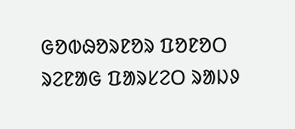ᱜᱚᱵᱷᱚᱨᱱᱚᱨ ᱯᱚᱱᱚᱛ ᱨᱮᱱᱟᱜ ᱯᱟᱨᱥᱮᱛ ᱨᱟᱡᱽ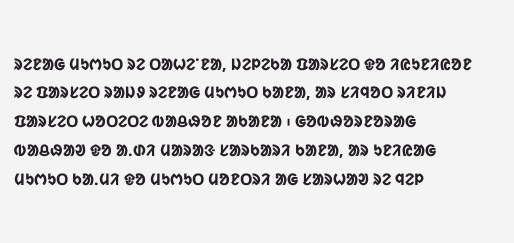ᱨᱮᱱᱟᱜ ᱢᱩᱬᱩᱛ ᱨᱮ ᱛᱟᱦᱮᱸᱱᱟ, ᱡᱮᱞᱮᱠᱟ ᱯᱟᱨᱥᱮᱛ ᱫᱚ ᱤᱭᱩᱱᱤᱭᱚᱱ ᱨᱮ ᱯᱟᱨᱥᱮᱛ ᱨᱟᱡᱽ ᱨᱮᱱᱟᱜ ᱢᱩᱬᱩᱛ ᱠᱟᱱᱟ, ᱟᱨ ᱥᱤᱧᱚᱛ ᱨᱤᱱᱤᱡ ᱯᱟᱨᱥᱮᱛ ᱦᱚᱛᱮᱛᱮ ᱵᱟᱪᱷᱚᱱ ᱟᱠᱟᱱᱟ ᱾ ᱜᱚᱵᱷᱚᱨᱱᱚᱨᱟᱜ ᱵᱟᱪᱷᱟᱣ ᱫᱚ ᱟᱹᱰᱤ ᱢᱟᱨᱟᱝ ᱥᱟᱨᱠᱟᱨᱤ ᱠᱟᱱᱟ, ᱟᱨ ᱩᱱᱤᱭᱟᱜ ᱢᱩᱬᱩᱛ ᱠᱟᱹᱢᱤ ᱫᱚ ᱢᱩᱬᱩᱛ ᱢᱚᱱᱛᱨᱤ ᱟᱜ ᱥᱟᱨᱦᱟᱣ ᱨᱮ ᱧᱮᱞ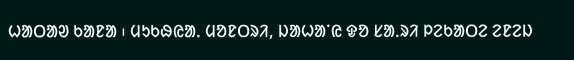ᱦᱟᱛᱟᱣ ᱠᱟᱱᱟ ᱾ ᱢᱩᱠᱷᱭᱟᱹ ᱢᱚᱱᱛᱨᱤ, ᱡᱟᱦᱟᱸᱭ ᱫᱚ ᱥᱟᱹᱨᱤ ᱞᱮᱠᱟᱛᱮ ᱮᱱᱮᱡ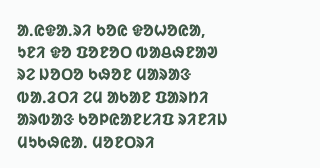ᱟᱹᱭᱫᱟᱹᱨᱤ ᱠᱚᱭ ᱫᱚᱦᱚᱭᱟ, ᱩᱱᱤ ᱫᱚ ᱯᱚᱱᱚᱛ ᱵᱟᱪᱷᱱᱟᱣ ᱨᱮ ᱡᱚᱛᱚ ᱠᱷᱚᱱ ᱢᱟᱨᱟᱝ ᱵᱟᱹᱲᱛᱤ ᱮᱢ ᱟᱠᱟᱱ ᱯᱟᱨᱴᱤ ᱟᱨᱵᱟᱝ ᱠᱚᱞᱭᱟᱱᱥᱤᱯ ᱨᱤᱱᱤᱡ ᱢᱩᱠᱷᱭᱟᱹ ᱢᱚᱱᱛᱨᱤ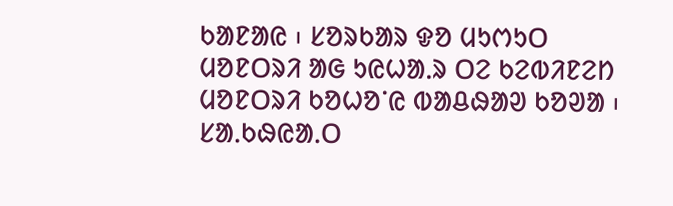ᱠᱟᱱᱟᱭ ᱾ ᱥᱚᱨᱠᱟᱨ ᱫᱚ ᱢᱩᱬᱩᱛ ᱢᱚᱱᱛᱨᱤ ᱟᱜ ᱩᱭᱦᱟᱹᱨ ᱛᱮ ᱠᱮᱵᱤᱱᱮᱴ ᱢᱚᱱᱛᱨᱤ ᱠᱚᱦᱚᱸᱭ ᱵᱟᱪᱷᱟᱣ ᱠᱚᱣᱟ ᱾
ᱥᱟᱹᱠᱷᱭᱟᱹᱛ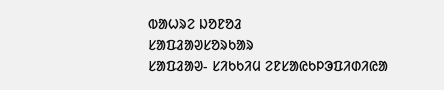ᱵᱟᱦᱨᱮ ᱡᱚᱱᱚᱲ
ᱥᱟᱯᱲᱟᱣᱥᱚᱨᱠᱟᱨ
ᱥᱟᱯᱲᱟᱣ- ᱥᱤᱠᱠᱤᱢ ᱮᱱᱥᱟᱭᱠᱞᱳᱯᱤᱰᱤᱭᱟ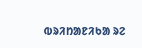ᱵᱨᱤᱴᱟᱱᱤᱠᱟ ᱨᱮ